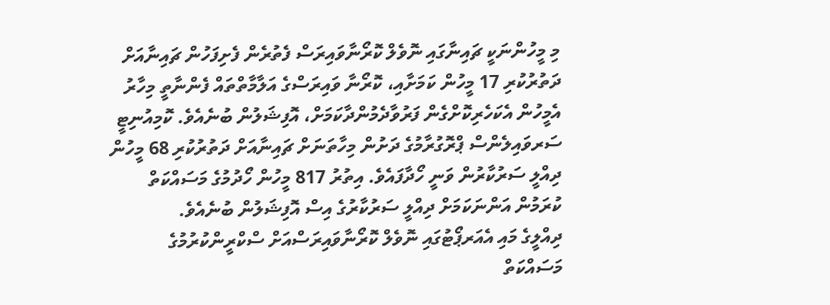މި މީހުންނަކީ ޗައިނާގައި ނޮވެލް ކޮރޯނާވައިރަސް ފެތުރެން ފެށިފަހުން ޗައިނާއަށް ދަތުރުކުރި 17 މީހުން ކަމަށާއި، ކޮރޯނާ ވައިރަސްގެ އަލާމާތްތައް ފެންނާތީ މިހާރު އެމީހުން އެކަހެރިކޮށްގެން ފަރުވާދެމުންދާކަމަށް، އޮފިޝަލުން ބުނެއެވެ. ކޮމިއުނިޓީ ސަރވައިލެންސް ޕްރޮގުރާމުގެ ދަށުން މިހާތަނަށް ޗައިނާއަށް ދަތުރުކުރި 68 މީހުން ދިއްލީ ސަރުކާރުން ވަނީ ހޯދާފައެވެ. އިތުރު 817 މީހުން ހޯދުމުގެ މަސައްކަތް ކުރަމުން އަންނަކަމަށް ދިއްލީ ސަރުކާރުގެ އިސް އޮފިޝަލުން ބުނެއެވެ.
ދިއްލީގެ މައި އެއަރޕޯޓުގައި ނޮވެލް ކޮރޯނާވައިރަސްއަށް ސްކްރީންކުރުމުގެ މަސައްކަތް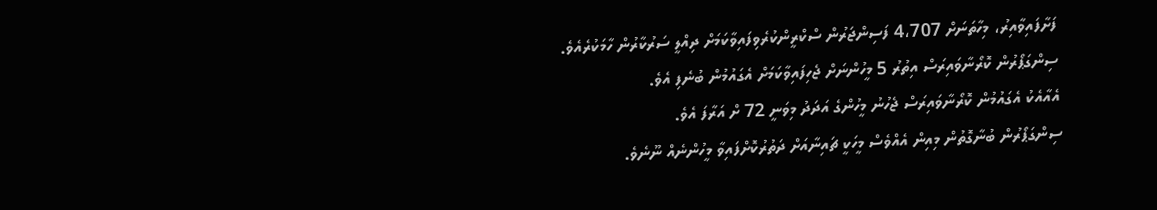ފަށާފައިވާއިރު، މިހާތަނަށް 4،707 ފަސިންޖަރުން ސްކްރީންކުރެވިފައިވާކަމަށް ދިއްލީ ސަރުކާރުން ހާމަކުރެއެވެ.
ސިންގަޕޯރުން ކޮރޯނާވައިރަސް އިތުރު 5 މީހުންނަށް ޖެހިފައިވާކަމަށް އެގައުމުން ބުނެފި އެވެ.
އެއާއެކު އެގައުމުން ކޮރޯނާވައިރަސް ޖެހުނު މީހުންގެ އަދަދު މިވަނީ 72 ށް އަރާފަ އެވެ.
ސިންގަޕޯރުން ބުނާގޮތުން މިއިން އެއްވެސް މީހަކީ ޗައިނާއަށް ދަތުރުކޮށްފައިވާ މީހުންނެއް ނޫނެވެ.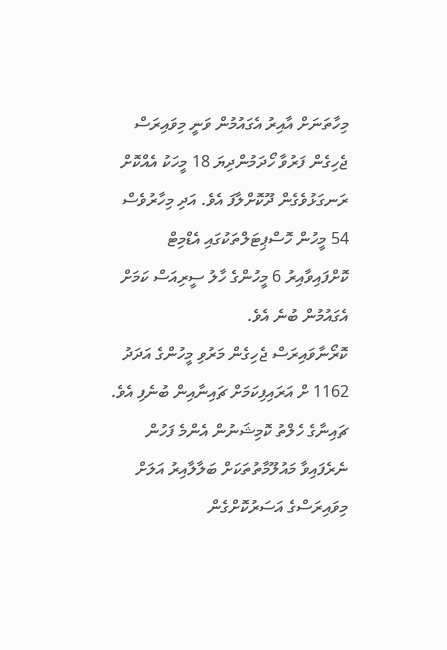މިހާތަނަށް އާއިރު އެގައުމުން ވަނީ މިވައިރަސް ޖެހިގެން ފަރުވާ ހޯދަމުންދިޔަ 18 މީހަކު އެއްކޮށް ރަނގަޅުވެގެން ދޫކޮށްލާފަ އެވެ. އަދި މިހާރުވެސް 54 މީހުން ހޮސްޕިޓަލްތަކުގައި އެޑްމިޓް ކޮށްފައިވާއިރު 6 މީހުންގެ ހާލު ސީރިއަސް ކަމަށް އެގައުމުން ބުނެ އެވެ.
ކޮރޯނާވައިރަސް ޖެހިގެން މަރުވި މީހުންގެ އަދަދު 1162 ށް އަރައިފިކަމަށް ޗައިނާއިން ބުނެފި އެވެ.
ޗައިނާގެ ހެލްތު ކޮމިޝަނުން އެންމެ ފަހުން ނެރެފައިވާ މައުލޫމާތުތަކަށް ބަލާލާއިރު އަލަށް މިވައިރަސްގެ އަސަރުކޮށްގެން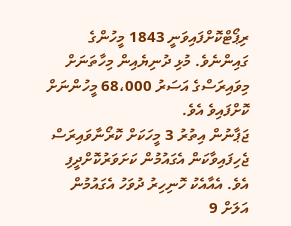ރިޕޯޓްކޮށްފައިވަނީ 1843 މީހުންގެ ގައިންނެވެ. މުޅި ދުނިޔެއިން މިހާތަނަށް މިވައިރަސްގެ އަސަރު 68،000 މީހުންނަށް ކޮށްފައިވެ އެވެ.
ޖަޕާނުން އިތުރު 3 މީހަކަށް ކޮރޯނާވައިރަސް ޖެހިފައިވާކަން އެގައުމުން ކަށަވަރުކޮށްދީފި އެވެ. އެއާއެކު ހޮނިހިރު ދުވަހު އެގައުމުން އަލަށް 9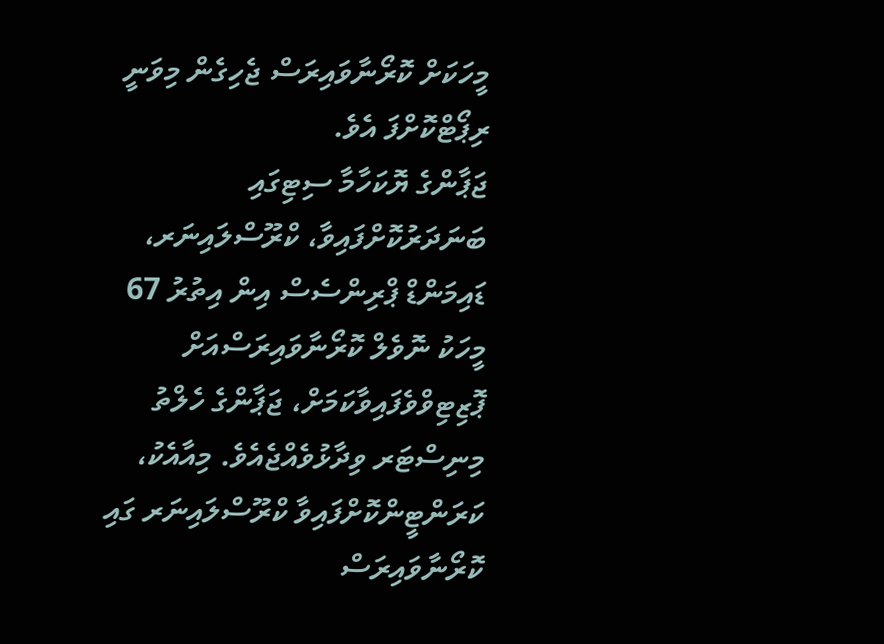މީހަކަށް ކޮރޯނާވައިރަސް ޖެހިގެން މިވަނީ ރިޕޯޓްކޮށްފަ އެވެ.
ޖަޕާންގެ ޔޮކަހާމާ ސިޓިގައި ބަނަދަރުކޮށްފައިވާ، ކްރޫސްލައިނަރ، ޑައިމަންޑް ޕްރިންސެސް އިން އިތުރު 67 މީހަކު ނޮވެލް ކޮރޯނާވައިރަސްއަށް ޕޮޒިޓިވްވެފައިވާކަމަށް، ޖަޕާންގެ ހެލްތު މިނިސްޓަރ ވިދާޅުވެއްޖެއެވެ. މިއާއެކު، ކަރަންޓީންކޮށްފައިވާ ކްރޫސްލައިނަރ ގައި ކޮރޯނާވައިރަސް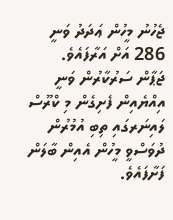ޖެހުނު މީހުން ޢަދަދު ވަނީ 286 އަށް އަރާފައެވެ.
ޖަޕާން ސަރުކާރުން ވަނީ އިއްޔެއިން ފެށިގެން މި ކްރޫސް ލައިނަރގައި ތިބި އުމުރުން ދުވަސްވީ މީހުން އެއިން ބާލަން ފަށާފައެވެ.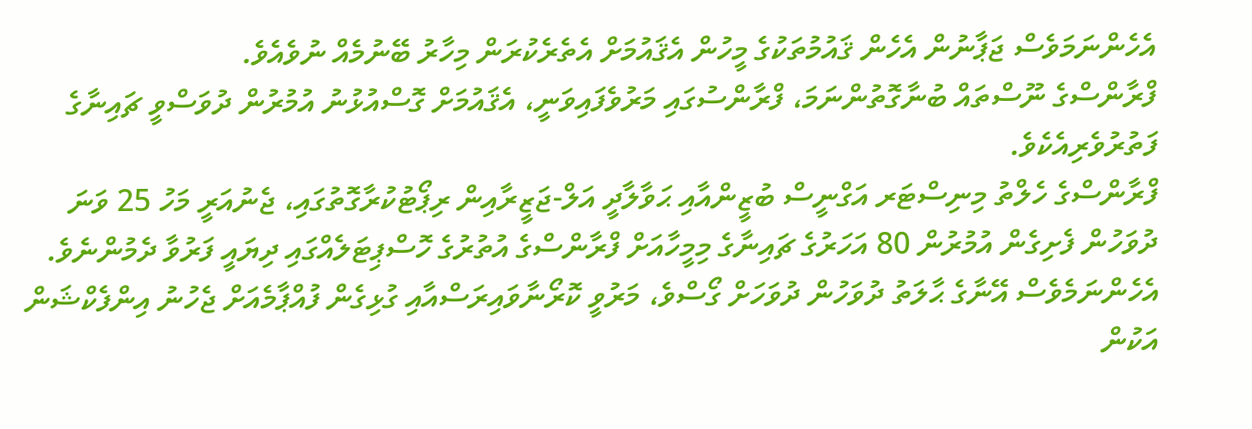އެހެންނަމަވެސް ޖަޕާނުން އެހެން ޤައުމުތަކުގެ މީހުން އެޤައުމަށް އެތެރެކުރަން މިހާރު ބޭނުމެއް ނުވެއެވެ.
ފްރާންސްގެ ނޫސްތައް ބުނާގޮތުންނަމަ، ފްރާންސުގައި މަރުވެފައިވަނީ، އެޤައުމަށް ގޮސްއުޅުނު އުމުރުން ދުވަސްވީ ޗައިނާގެ ފަތުރުވެރިއެކެވެ.
ފްރާންސްގެ ހެލްތު މިނިސްޓަރ އަގްނީސް ބުޒީންއާއި ޙަވާލާދީ އަލް-ޖަޒީރާއިން ރިޕޯޓުކުރާގޮތުގައި، ޖެނުއަރީ މަހު 25 ވަނަ ދުވަހުން ފެށިގެން އުމުރުން 80 އަހަރުގެ ޗައިނާގެ މިމީހާއަށް ފްރާންސްގެ އުތުރުގެ ހޮސްޕިޓަލެއްގައި ދިޔައީ ފަރުވާ ދެމުންނެވެ. އެހެންނަމެވެސް އޭނާގެ ޙާލަތު ދުވަހުން ދުވަހަށް ގޯސްވެ، މަރުވީ ކޮރޯނާވައިރަސްއާއި ގުޅިގެން ފުއްޕާމެއަށް ޖެހުނު އިންފެކްޝަން އަކުން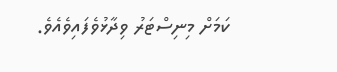ކަމަށް މިނިސްޓަރު ވިދާޅުވެފައިވެއެވެ.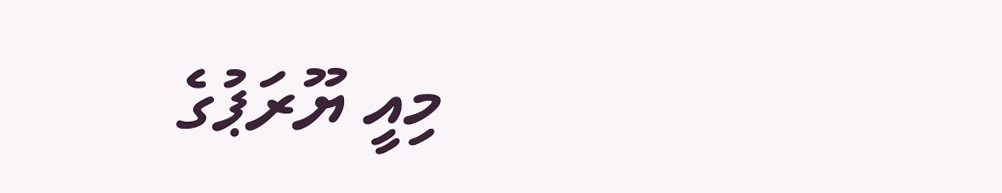މިއީ ޔޫރަޕުގެ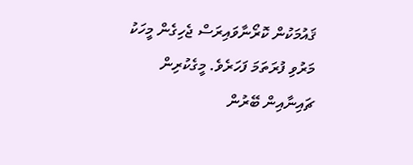ޤައުމަކުން ކޮރޯނާވައިރަސް ޖެހިގެން މީހަކު މަރުވި ފުރަތަމަ ފަހަރެވެ. މީގެކުރިން ޗައިނާއިން ބޭރުން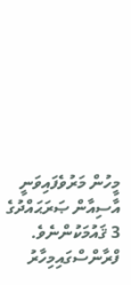މީހުން މަރުވެފައިވަނީ އާސިއާން ޞަރަޙައްދުގެ 3 ޤައުމަކުންނެވެ.
ފްރާންސްގައިމިހާރު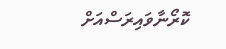ކޮރޯނާވައިރަސްއަށް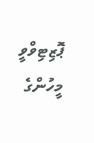ޕޮޒިޓިވްވީ މީހުންގެ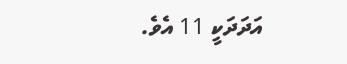އަދަދަކީ 11 އެވެ.